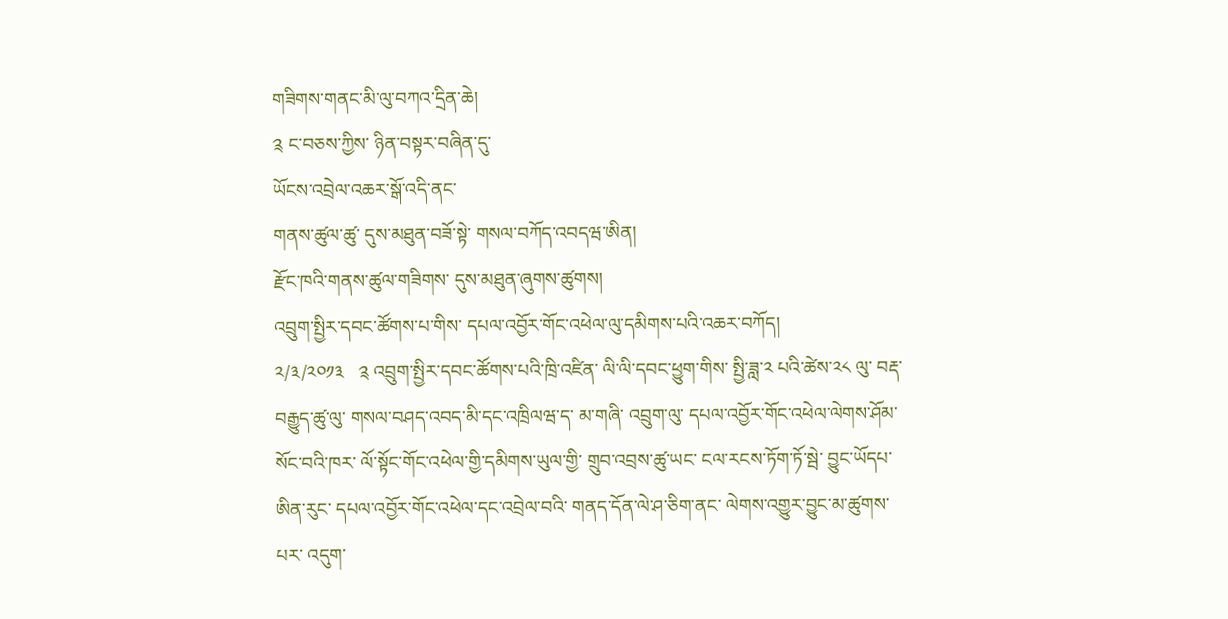གཟིགས་གནང་མི་ལུ་བཀའ་དྲིན་ཆེ།
༉ ང་བཅས་ཀྱིས་ ཉིན་བསྟར་བཞིན་དུ་
ཡོངས་འབྲེལ་འཆར་སྒོ་འདི་ནང་
གནས་ཚུལ་ཚུ་ དུས་མཐུན་བཟོ་སྟེ་ གསལ་བཀོད་འབདཝ་ཨིན།
རྫོང་ཁའི་གནས་ཚུལ་གཟིགས་ དུས་མཐུན་ཞུགས་ཚུགས།
འབྲུག་སྤྱིར་དབང་ཚོགས་པ་གིས་ དཔལ་འབྱོར་གོང་འཕེལ་ལུ་དམིགས་པའི་འཆར་བཀོད།
༢/༣/༢༠༡༣   ༉ འབྲུག་སྤྱིར་དབང་ཚོགས་པའི་ཁྲི་འཛིན་ ལི་ལི་དབང་ཕྱུག་གིས་ སྤྱི་ཟླ་༢ པའི་ཚེས་༢༨ ལུ་ བརྡ་བརྒྱུད་ཚུ་ལུ་ གསལ་བཤད་འབད་མི་དང་འཁྲིལཝ་ད་ མ་གཞི་ འབྲུག་ལུ་ དཔལ་འབྱོར་གོང་འཕེལ་ལེགས་ཤོམ་སོང་བའི་ཁར་ ལོ་སྟོང་གོང་འཕེལ་གྱི་དམིགས་ཡུལ་གྱི་ གྲུབ་འབྲས་ཚུ་ཡང་ ངལ་རངས་ཏོག་ཏོ་སྦེ་ བྱུང་ཡོདཔ་ཨིན་རུང་ དཔལ་འབྱོར་གོང་འཕེལ་དང་འབྲེལ་བའི་ གནད་དོན་ལེ་ཤ་ཅིག་ནང་ ལེགས་འགྱུར་བྱུང་མ་ཚུགས་པར་ འདུག་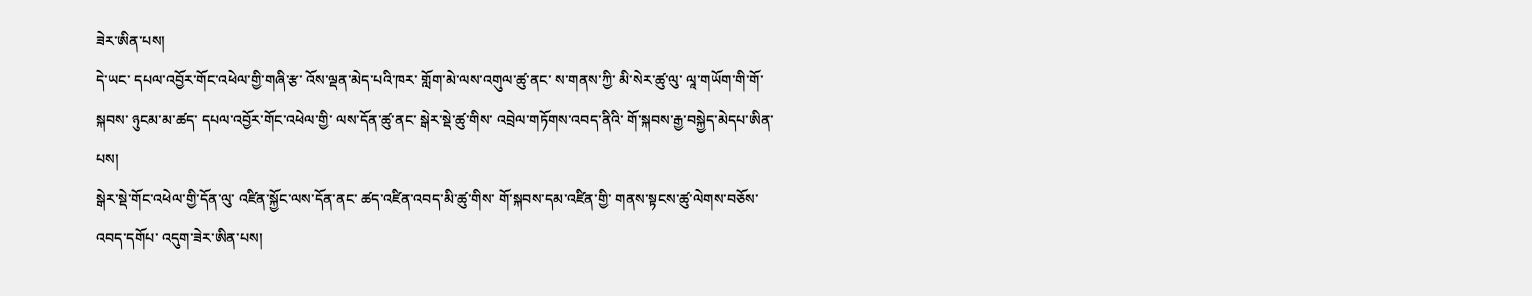ཟེར་ཨིན་པས།
དེ་ཡང་ དཔལ་འབྱོར་གོང་འཕེལ་གྱི་གཞི་རྩ་ འོས་ལྡན་མེད་པའི་ཁར་ གློག་མེ་ལས་འགུལ་ཚུ་ནང་ ས་གནས་ཀྱི་ མི་སེར་ཚུ་ལུ་ ལཱ་གཡོག་གི་གོ་སྐབས་ ཉུངམ་མ་ཚད་ དཔལ་འབྱོར་གོང་འཕེལ་གྱི་ ལས་དོན་ཚུ་ནང་ སྒེར་སྡེ་ཚུ་གིས་ འབྲེལ་གཏོགས་འབད་ནིའི་ གོ་སྐབས་རྒྱ་བསྐྱེད་མེདཔ་ཨིན་པས།
སྒེར་སྡེ་གོང་འཕེལ་གྱི་དོན་ལུ་ འཛིན་སྐྱོང་ལས་དོན་ནང་ ཚད་འཛིན་འབད་མི་ཚུ་གིས་ གོ་སྐབས་དམ་འཛིན་གྱི་ གནས་སྟངས་ཚུ་ལེགས་བཅོས་འབད་དགོཔ་ འདུག་ཟེར་ཨིན་པས།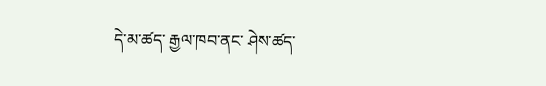དེ་མ་ཚད་ རྒྱལ་ཁབ་ནང་ ཤེས་ཚད་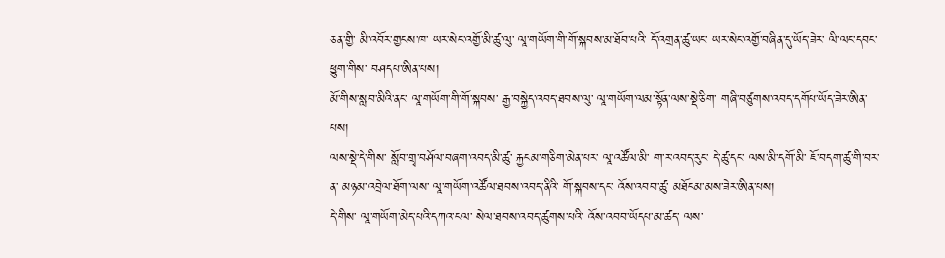ཅན་གྱི་ མི་འབོར་གྱངས་ཁ་ ཡར་སེང་འགྱོ་མི་ཚུ་ལུ་ ལཱ་གཡོག་གི་གོ་སྐབས་མ་ཐོབ་པའི་ དོ་འགྲན་ཚུ་ཡང་ ཡར་སེང་འགྱོ་བཞིན་དུ་ཡོད་ཟེར་ ལི་ལང་དབང་ཕྱུག་གིས་ བཤདཔ་ཨིན་པས།
མོ་གིས་སླབ་མིའི་ནང་ ལཱ་གཡོག་གི་གོ་སྐབས་ རྒྱ་བསྐྱེད་འབད་ཐབས་ལུ་ ལཱ་གཡོག་ལམ་སྟོན་ལས་སྡེ་ཅིག་ གཞི་བཙུགས་འབད་དགོཔ་ཡོད་ཟེར་ཨིན་པས།
ལས་སྡེ་དེ་གིས་ སློབ་གྲྭ་བཤོལ་བཞག་འབད་མི་ཚུ་ རྐྱངམ་གཅིག་མེན་པར་ ལཱ་འཚོལ་མི་ ག་ར་འབད་རུང་ དེ་ཚུ་དང་ ལས་མི་དགོ་མི་ ཇོ་བདག་ཚུ་གི་བར་ན་ མཉམ་འབྲེལ་ཐོག་ལས་ ལཱ་གཡོག་འཚོལ་ཐབས་འབད་ནིའི་ གོ་སྐབས་དང་ འོས་འབབ་ཚུ་ མཐོངམ་མས་ཟེར་ཨིན་པས།
དེ་གིས་ ལཱ་གཡོག་མེད་པའི་དཀའ་ངལ་ སེལ་ཐབས་འབད་ཚུགས་པའི་ འོས་འབབ་ཡོདཔ་མ་ཚད་ ལས་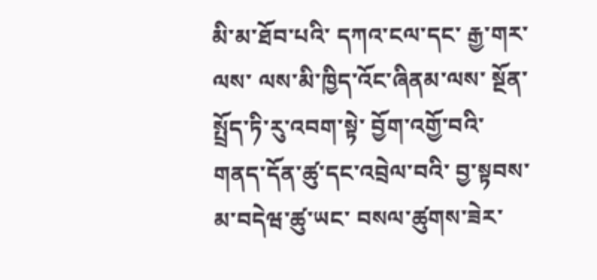མི་མ་ཐོབ་པའི་ དཀའ་ངལ་དང་ རྒྱ་གར་ལས་ ལས་མི་ཁྱིད་འོང་ཞིནམ་ལས་ སྔོན་སྤྲོད་ཏི་རུ་འབག་སྟེ་ བྱོག་འགྱོ་བའི་ གནད་དོན་ཚུ་དང་འབྲེལ་བའི་ བྱ་སྟབས་མ་བདེཝ་ཚུ་ཡང་ བསལ་ཚུགས་ཟེར་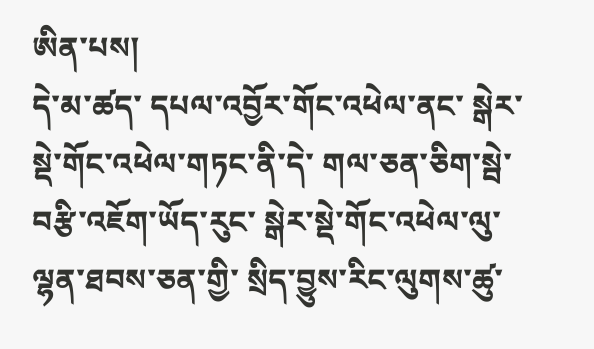ཨིན་པས།
དེ་མ་ཚད་ དཔལ་འབྱོར་གོང་འཕེལ་ནང་ སྒེར་སྡེ་གོང་འཕེལ་གཏང་ནི་དེ་ གལ་ཅན་ཅིག་སྦེ་ བརྩི་འཇོག་ཡོད་རུང་ སྒེར་སྡེ་གོང་འཕེལ་ལུ་ ལྷན་ཐབས་ཅན་གྱི་ སྲིད་བྱུས་རིང་ལུགས་ཚུ་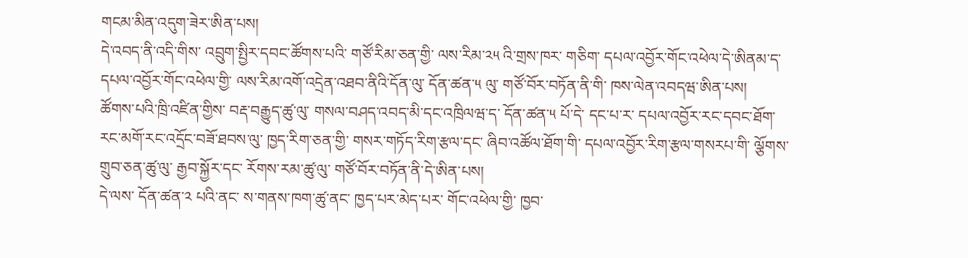གངམ་མིན་འདུག་ཟེར་ཨིན་པས།
དེ་འབད་ནི་འདི་གིས་ འབྲུག་སྤྱིར་དབང་ཚོགས་པའི་ གཙོ་རིམ་ཅན་གྱི་ ལས་རིམ་༢༥ འི་གྲས་ཁར་ གཅིག་ དཔལ་འབྱོར་གོང་འཕེལ་དེ་ཨིནམ་ད་ དཔལ་འབྱོར་གོང་འཕེལ་གྱི་ ལས་རིམ་འགོ་འདྲེན་འཐབ་ནིའི་དོན་ལུ་ དོན་ཚན་༥ ལུ་ གཙོ་བོར་བཏོན་ནི་གི་ ཁས་ལེན་འབདཝ་ཨིན་པས།
ཚོགས་པའི་ཁྲི་འཛིན་གྱིས་ བརྡ་བརྒྱུད་ཚུ་ལུ་ གསལ་བཤད་འབད་མི་དང་འཁྲིལཝ་ད་ དོན་ཚན་༥ པོ་དེ་ དང་པ་ར་ དཔལ་འབྱོར་རང་དབང་ཐོག་ རང་མགོ་རང་འདྲོང་བཟོ་ཐབས་ལུ་ ཁྱད་རིག་ཅན་གྱི་ གསར་གཏོད་རིག་རྩལ་དང་ ཞིབ་འཚོལ་ཐོག་གི་ དཔལ་འབྱོར་རིག་རྩལ་གསརཔ་གི་ ལྕོགས་གྲུབ་ཅན་ཚུ་ལུ་ རྒྱབ་སྐྱོར་དང་ རོགས་རམ་ཚུ་ལུ་ གཙོ་བོར་བཏོན་ནི་དེ་ཨིན་པས།
དེ་ལས་ དོན་ཚན་༢ པའི་ནང་ ས་གནས་ཁག་ཚུ་ནང་ ཁྱད་པར་མེད་པར་ གོང་འཕེལ་གྱི་ ཁྱབ་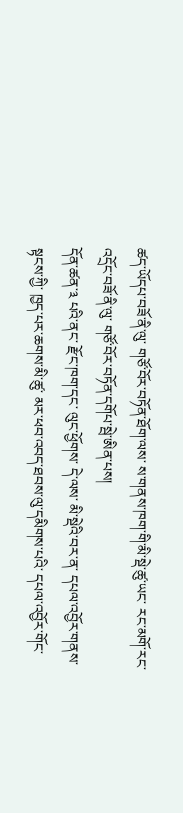ཚད་ཡོདཔ་བཟོ་ནི་ལུ་ གཙོ་བོར་བཏོན་ཐོག་ལས་ ས་གནས་ཁག་གི་མི་སྡེ་ཚུ་ཡང་ རང་མགོ་རང་འདྲོང་བཟོ་ནི་ལུ་ གཙོ་བོར་བཏོན་དགོཔ་སྦེ་ཨིན་པས།
དོན་ཚན་༣ པའི་ནང་ རྫོང་ཁག་དང་ ལུང་ཕྱོགས་ དེ་ལས་ མི་སྡེའི་བར་ན་ དཔལ་འབྱོར་གནས་སྟངས་ཀྱི་ ཁྱད་པར་ཆགས་མི་ཚུ་ མར་ཕབ་འབད་ཐབས་ལུ་དམིགས་པའི་ དཔལ་འབྱོར་གོང་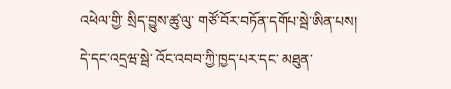འཕེལ་གྱི་ སྲིད་བྱུས་ཚུ་ལུ་ གཙོ་བོར་བཏོན་དགོཔ་སྦེ་ཨིན་པས།
དེ་དང་འདྲཝ་སྦེ་ འོང་འབབ་ཀྱི་ཁྱད་པར་དང་ མཐུན་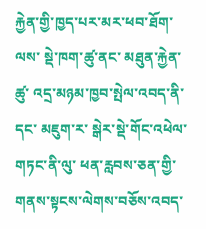རྐྱེན་གྱི་ཁྱད་པར་མར་ཕབ་ཐོག་ལས་ སྡེ་ཁག་ཚུ་ནང་ མཐུན་རྐྱེན་ཚུ་ འདྲ་མཉམ་ཁྱབ་སྤེལ་འབད་ནི་དང་ མཇུག་ར་ སྒེར་སྡེ་གོང་འཕེལ་གཏང་ནི་ལུ་ ཕན་རླབས་ཅན་གྱི་ གནས་སྟངས་ལེགས་བཅོས་འབད་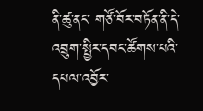ནི་ཚུ་ནང་ གཙོ་བོར་བཏོན་ནི་དེ་ འབྲུག་སྤྱིར་དབང་ཚོགས་པའི་ དཔལ་འབྱོར་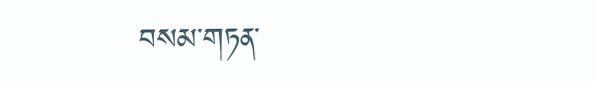བསམ་གཏན་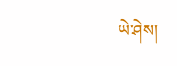ཡེ་ཤེས།